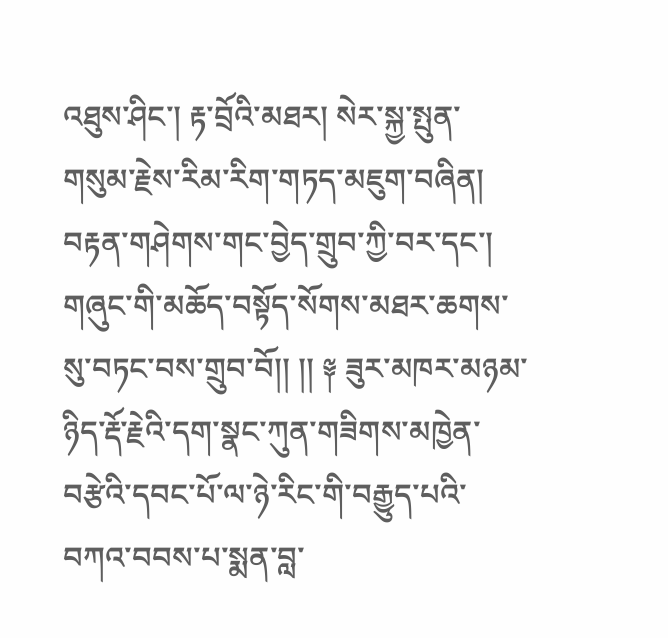འཐུས་ཤིང་། རྟ་བྲོའི་མཐར། སེར་སྐྱ་སྤུན་གསུམ་རྗེས་རིམ་རིག་གཏད་མཇུག་བཞིན། བརྟན་གཤེགས་གང་བྱེད་གྲུབ་ཀྱི་བར་དང་། གཞུང་གི་མཆོད་བསྟོད་སོགས་མཐར་ཆགས་སུ་བཏང་བས་གྲུབ་བོ།། །། ༈ ཟུར་མཁར་མཉམ་ཉིད་རྡོ་རྗེའི་དག་སྣང་ཀུན་གཟིགས་མཁྱེན་བརྩེའི་དབང་པོ་ལ་ཉེ་རིང་གི་བརྒྱུད་པའི་བཀའ་བབས་པ་སྨན་བླ་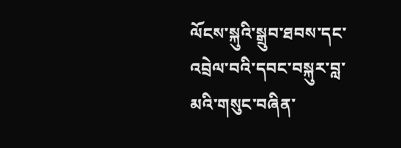ལོངས་སྐུའི་སྒྲུབ་ཐབས་དང་འབྲེལ་བའི་དབང་བསྐུར་བླ་མའི་གསུང་བཞིན་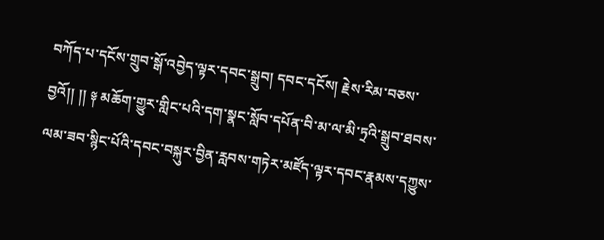བཀོད་པ་དངོས་གྲུབ་སྒོ་འབྱེད་ལྟར་དབང་སྒྲུབ། དབང་དངོས། རྗེས་རིམ་བཅས་བྱའོ།། །། ༈ མཆོག་གྱུར་གླིང་པའི་དག་སྣང་སློབ་དཔོན་བི་མ་ལ་མི་ཏྲའི་སྒྲུབ་ཐབས་ལམ་ཟབ་སྙིང་པོའི་དབང་བསྐུར་བྱིན་རླབས་གཏེར་མཛོད་ལྟར་དབང་རྣམས་དཀྱུས་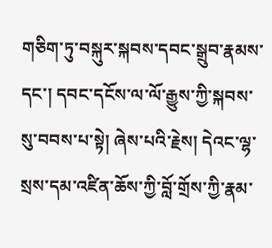གཅིག་ཏུ་བསྐུར་སྐབས་དབང་སྒྲུབ་རྣམས་དང་། དབང་དངོས་ལ་ལོ་རྒྱུས་ཀྱི་སྐབས་སུ་བབས་པ་སྟེ། ཞེས་པའི་རྗེས། དེའང་ལྷ་སྲས་དམ་འཛིན་ཆོས་ཀྱི་བློ་གྲོས་ཀྱི་རྣམ་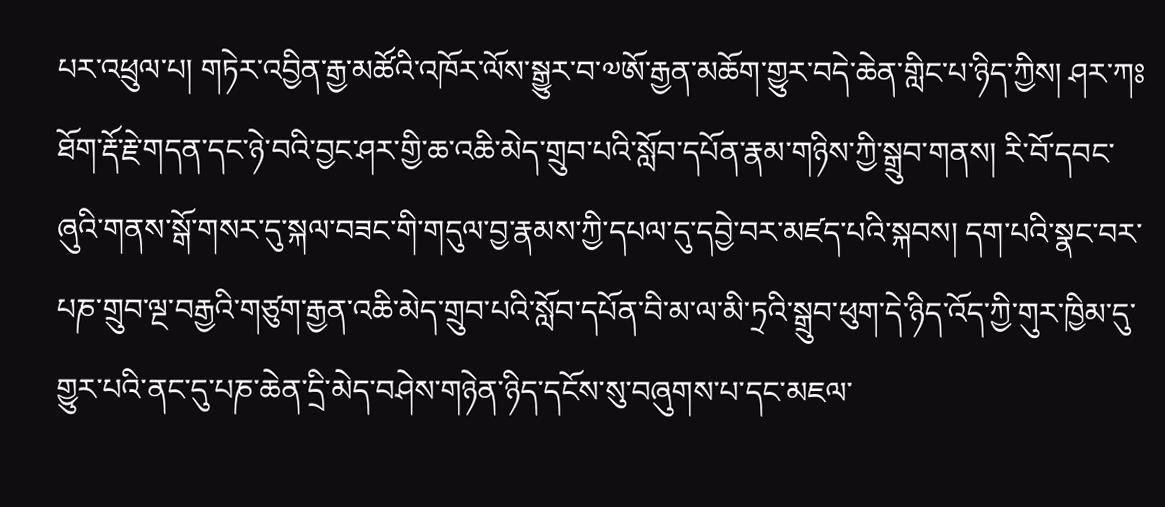པར་འཕྲུལ་པ། གཏེར་འབྱིན་རྒྱ་མཚོའི་འཁོར་ལོས་སྒྱུར་བ་༧ཨོ་རྒྱན་མཆོག་གྱུར་བདེ་ཆེན་གླིང་པ་ཉིད་ཀྱིས། ཤར་ཀཿཐོག་རྡོ་རྗེ་གདན་དང་ཉེ་བའི་བྱང་ཤར་གྱི་ཆ་འཆི་མེད་གྲུབ་པའི་སློབ་དཔོན་རྣམ་གཉིས་ཀྱི་སྒྲུབ་གནས། རི་བོ་དབང་ཞུའི་གནས་སྒོ་གསར་དུ་སྐལ་བཟང་གི་གདུལ་བྱ་རྣམས་ཀྱི་དཔལ་དུ་དབྱེ་བར་མཛད་པའི་སྐབས། དག་པའི་སྣང་བར་པཎ་གྲུབ་ལྔ་བརྒྱའི་གཙུག་རྒྱན་འཆི་མེད་གྲུབ་པའི་སློབ་དཔོན་བི་མ་ལ་མི་ཏྲའི་སྒྲུབ་ཕུག་དེ་ཉིད་འོད་ཀྱི་གུར་ཁྱིམ་དུ་གྱུར་པའི་ནང་དུ་པཎ་ཆེན་དྲི་མེད་བཤེས་གཉེན་ཉིད་དངོས་སུ་བཞུགས་པ་དང་མཇལ་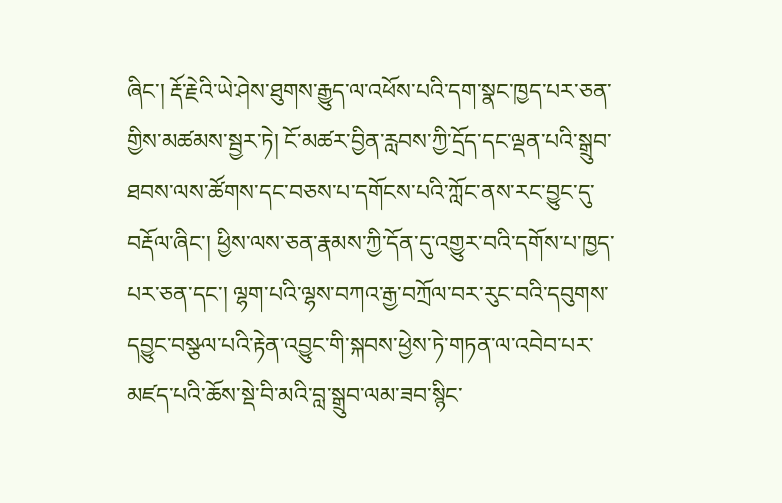ཞིང་། རྡོ་རྗེའི་ཡེ་ཤེས་ཐུགས་རྒྱུད་ལ་འཕོས་པའི་དག་སྣང་ཁྱད་པར་ཅན་གྱིས་མཚམས་སྦྱར་ཏེ། ངོ་མཚར་བྱིན་རླབས་ཀྱི་དྲོད་དང་ལྡན་པའི་སྒྲུབ་ཐབས་ལས་ཚོགས་དང་བཅས་པ་དགོངས་པའི་ཀློང་ནས་རང་བྱུང་དུ་བརྡོལ་ཞིང་། ཕྱིས་ལས་ཅན་རྣམས་ཀྱི་དོན་དུ་འགྱུར་བའི་དགོས་པ་ཁྱད་པར་ཅན་དང་། ལྷག་པའི་ལྷས་བཀའ་རྒྱ་བཀྲོལ་བར་རུང་བའི་དབུགས་དབྱུང་བསྩལ་པའི་རྟེན་འབྱུང་གི་སྐབས་ཕྱེས་ཏེ་གཏན་ལ་འབེབ་པར་མཛད་པའི་ཆོས་སྡེ་བི་མའི་བླ་སྒྲུབ་ལམ་ཟབ་སྙིང་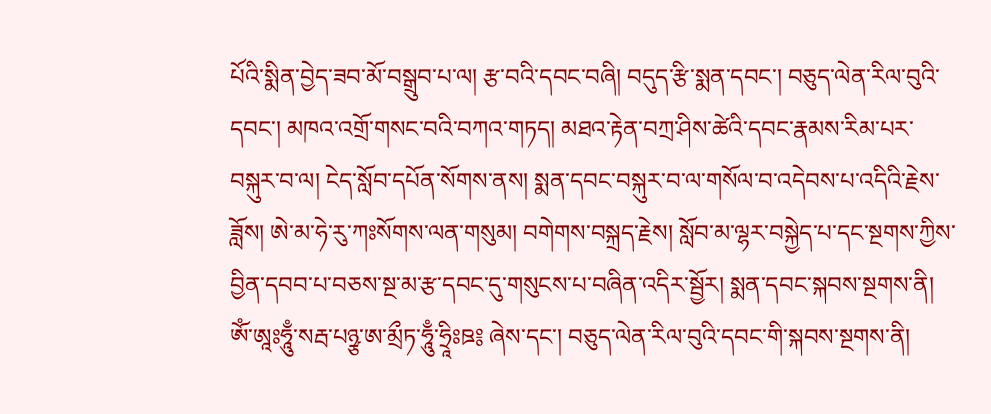པོའི་སྨིན་བྱེད་ཟབ་མོ་བསྒྲུབ་པ་ལ། རྩ་བའི་དབང་བཞི། བདུད་རྩི་སྨན་དབང་། བཅུད་ལེན་རིལ་བུའི་དབང་། མཁའ་འགྲོ་གསང་བའི་བཀའ་གཏད། མཐའ་རྟེན་བཀྲ་ཤིས་ཚེའི་དབང་རྣམས་རིམ་པར་བསྐུར་བ་ལ། ངེད་སློབ་དཔོན་སོགས་ནས། སྨན་དབང་བསྐུར་བ་ལ་གསོལ་བ་འདེབས་པ་འདིའི་རྗེས་ཟློས། ཨེ་མ་ཧེ་རུ་ཀཿསོགས་ལན་གསུམ། བགེགས་བསྐྲད་རྗེས། སློབ་མ་ལྷར་བསྐྱེད་པ་དང་སྔགས་ཀྱིས་བྱིན་དབབ་པ་བཅས་སྔ་མ་རྩ་དབང་དུ་གསུངས་པ་བཞིན་འདིར་སྦྱོར། སྨན་དབང་སྐབས་སྔགས་ནི། ཨོཾ་ཨཱཿཧཱུྃ་སརྦ་པཉྩ་ཨ་མྲྀཏ་ཧཱུྃ་ཧྲཱིཿཋ༔ ཞེས་དང་། བཅུད་ལེན་རིལ་བུའི་དབང་གི་སྐབས་སྔགས་ནི།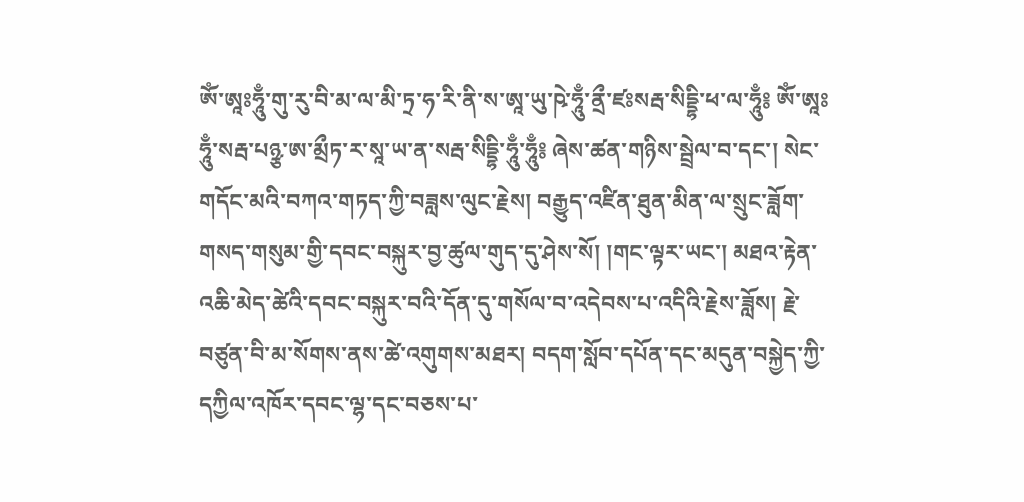ཨོཾ་ཨཱཿཧཱུྃ་གུ་རུ་བི་མ་ལ་མི་ཏྲ་ཧ་རི་ནི་ས་ཨཱ་ཡུ་ཥེ་ཧཱུྃ་ནྲྀ་ཛཿསརྦ་སིདྡྷི་ཕ་ལ་ཧཱུྃ༔ ཨོཾ་ཨཱཿཧཱུྃ་སརྦ་པཉྩ་ཨ་མྲྀཏ་ར་སཱ་ཡ་ན་སརྦ་སིདྡྷི་ཧཱུྃ་ཧཱུྃ༔ ཞེས་ཚན་གཉིས་སྦྲེལ་བ་དང་། སེང་གདོང་མའི་བཀའ་གཏད་ཀྱི་བཟླས་ལུང་རྗེས། བརྒྱུད་འཛིན་ཐུན་མིན་ལ་སྲུང་ཟློག་གསད་གསུམ་གྱི་དབང་བསྐུར་བྱ་ཚུལ་གུད་དུ་ཤེས་སོ། །གང་ལྟར་ཡང་། མཐའ་རྟེན་འཆི་མེད་ཚེའི་དབང་བསྐུར་བའི་དོན་དུ་གསོལ་བ་འདེབས་པ་འདིའི་རྗེས་ཟློས། རྗེ་བཙུན་བི་མ་སོགས་ནས་ཚེ་འགུགས་མཐར། བདག་སློབ་དཔོན་དང་མདུན་བསྐྱེད་ཀྱི་དཀྱིལ་འཁོར་དབང་ལྷ་དང་བཅས་པ་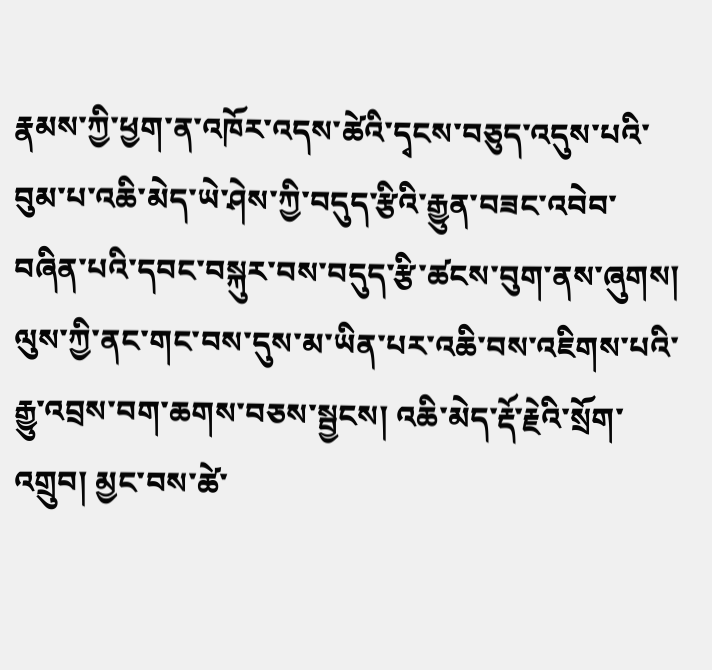རྣམས་ཀྱི་ཕྱག་ན་འཁོར་འདས་ཚེའི་དྭངས་བཅུད་འདུས་པའི་བུམ་པ་འཆི་མེད་ཡེ་ཤེས་ཀྱི་བདུད་རྩིའི་རྒྱུན་བཟང་འབེབ་བཞིན་པའི་དབང་བསྐུར་བས་བདུད་རྩི་ཚངས་བུག་ནས་ཞུགས། ལུས་ཀྱི་ནང་གང་བས་དུས་མ་ཡིན་པར་འཆི་བས་འཇིགས་པའི་རྒྱུ་འབྲས་བག་ཆགས་བཅས་སྦྱངས། འཆི་མེད་རྡོ་རྗེའི་སྲོག་འགྲུབ། མྱང་བས་ཚེ་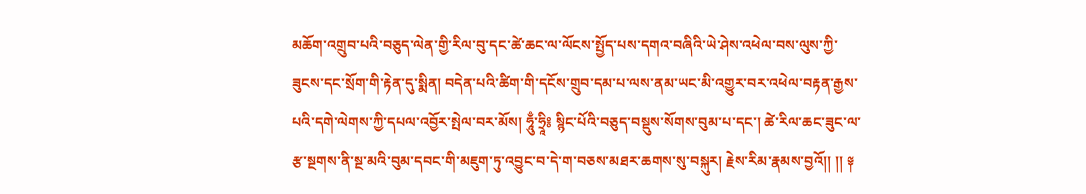མཆོག་འགྲུབ་པའི་བཅུད་ལེན་གྱི་རིལ་བུ་དང་ཚེ་ཆང་ལ་ལོངས་སྤྱོད་པས་དགའ་བཞིའི་ཡེ་ཤེས་འཕེལ་བས་ལུས་ཀྱི་ཟུངས་དང་སྲོག་གི་རྟེན་དུ་སྨིན། བདེན་པའི་ཚིག་གི་དངོས་གྲུབ་དམ་པ་ལས་ནམ་ཡང་མི་འགྱུར་བར་འཕེལ་བརྟན་རྒྱས་པའི་དགེ་ལེགས་ཀྱི་དཔལ་འབྱོར་སྤེལ་བར་མོས། ཧཱུྃ་ཧྲཱི༔ སྙིང་པོའི་བཅུད་བསྡུས་སོགས་བུམ་པ་དང་། ཚེ་རིལ་ཆང་ཟུང་ལ་རྩ་སྔགས་ནི་སྔ་མའི་བུམ་དབང་གི་མཇུག་ཏུ་འབྱུང་བ་དེ་ག་བཅས་མཐར་ཆགས་སུ་བསྐུར། རྗེས་རིམ་རྣམས་བྱའོ།། །། ༈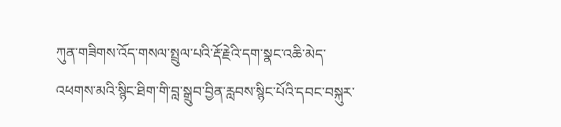ཀུན་གཟིགས་འོད་གསལ་སྤྲུལ་པའི་རྡོ་རྗེའི་དག་སྣང་འཆི་མེད་འཕགས་མའི་སྙིང་ཐིག་གི་བླ་སྒྲུབ་བྱིན་རླབས་སྙིང་པོའི་དབང་བསྐུར་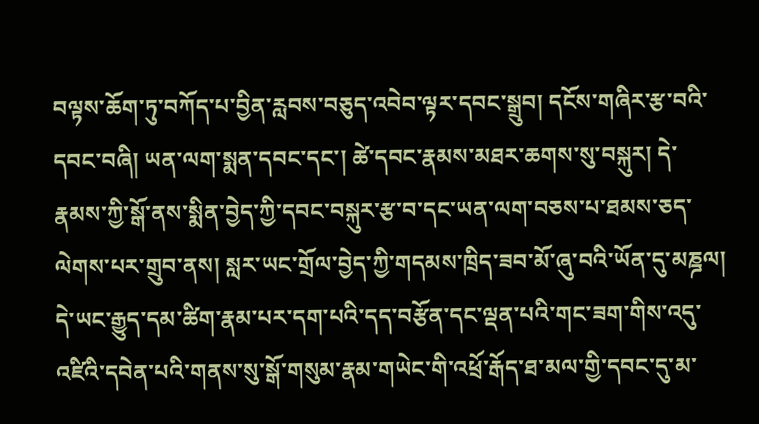བལྟས་ཆོག་ཏུ་བཀོད་པ་བྱིན་རླབས་བཅུད་འབེབ་ལྟར་དབང་སྒྲུབ། དངོས་གཞིར་རྩ་བའི་དབང་བཞི། ཡན་ལག་སྨན་དབང་དང་། ཚེ་དབང་རྣམས་མཐར་ཆགས་སུ་བསྐུར། དེ་རྣམས་ཀྱི་སྒོ་ནས་སྨིན་བྱེད་ཀྱི་དབང་བསྐུར་རྩ་བ་དང་ཡན་ལག་བཅས་པ་ཐམས་ཅད་ལེགས་པར་གྲུབ་ནས། སླར་ཡང་གྲོལ་བྱེད་ཀྱི་གདམས་ཁྲིད་ཟབ་མོ་ཞུ་བའི་ཡོན་དུ་མཎྜལ། དེ་ཡང་རྒྱུད་དམ་ཚིག་རྣམ་པར་དག་པའི་དད་བརྩོན་དང་ལྡན་པའི་གང་ཟག་གིས་འདུ་འཛིའི་དབེན་པའི་གནས་སུ་སྒོ་གསུམ་རྣམ་གཡེང་གི་འཕྲོ་རྒོད་ཐ་མལ་གྱི་དབང་དུ་མ་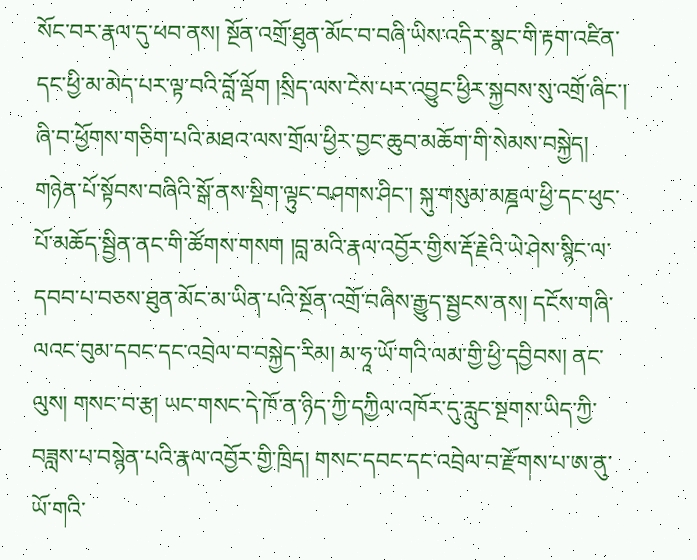སོང་བར་རྣལ་དུ་ཕབ་ནས། སྔོན་འགྲོ་ཐུན་མོང་བ་བཞི་ཡིས་འདིར་སྣང་གི་རྟག་འཛིན་དང་ཕྱི་མ་མེད་པར་ལྟ་བའི་བློ་ལྡོག །སྲིད་ལས་ངེས་པར་འབྱུང་ཕྱིར་སྐྱབས་སུ་འགྲོ་ཞིང་། ཞི་བ་ཕྱོགས་གཅིག་པའི་མཐའ་ལས་གྲོལ་ཕྱིར་བྱང་ཆུབ་མཆོག་གི་སེམས་བསྐྱེད། གཉེན་པོ་སྟོབས་བཞིའི་སྒོ་ནས་སྡིག་ལྟུང་བཤགས་ཤིང་། སྐུ་གསུམ་མཎྜལ་ཕྱི་དང་ཕུང་པོ་མཆོད་སྦྱིན་ནང་གི་ཚོགས་གསག །བླ་མའི་རྣལ་འབྱོར་གྱིས་རྡོ་རྗེའི་ཡེ་ཤེས་སྙིང་ལ་དབབ་པ་བཅས་ཐུན་མོང་མ་ཡིན་པའི་སྔོན་འགྲོ་བཞིས་རྒྱུད་སྦྱངས་ནས། དངོས་གཞི་ལའང་བུམ་དབང་དང་འབྲེལ་བ་བསྐྱེད་རིམ། མ་ཧཱ་ཡོ་གའི་ལམ་གྱི་ཕྱི་དབྱིབས། ནང་ལུས། གསང་བ་རྩ། ཡང་གསང་དེ་ཁོ་ན་ཉིད་ཀྱི་དཀྱིལ་འཁོར་དུ་རླུང་སྔགས་ཡིད་ཀྱི་བཟླས་པ་བསྙེན་པའི་རྣལ་འབྱོར་གྱི་ཁྲིད། གསང་དབང་དང་འབྲེལ་བ་རྫོགས་པ་ཨ་ནུ་ཡོ་གའི་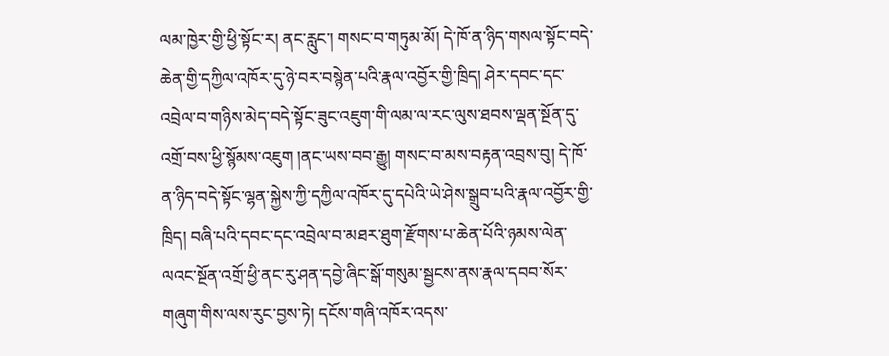ལམ་ཁྱེར་གྱི་ཕྱི་སྟོང་ར། ནང་རླུང་། གསང་བ་གཏུམ་མོ། དེ་ཁོ་ན་ཉིད་གསལ་སྟོང་བདེ་ཆེན་གྱི་དཀྱིལ་འཁོར་དུ་ཉེ་བར་བསྙེན་པའི་རྣལ་འབྱོར་གྱི་ཁྲིད། ཤེར་དབང་དང་འབྲེལ་བ་གཉིས་མེད་བདེ་སྟོང་ཟུང་འཇུག་གི་ལམ་ལ་རང་ལུས་ཐབས་ལྡན་སྔོན་དུ་འགྲོ་བས་ཕྱི་སྙོམས་འཇུག །ནང་ཡས་བབ་རྒྱུ། གསང་བ་མས་བརྟན་འབྲས་བུ། དེ་ཁོ་ན་ཉིད་བདེ་སྟོང་ལྷན་སྐྱེས་ཀྱི་དཀྱིལ་འཁོར་དུ་དཔེའི་ཡེ་ཤེས་སྒྲུབ་པའི་རྣལ་འབྱོར་གྱི་ཁྲིད། བཞི་པའི་དབང་དང་འབྲེལ་བ་མཐར་ཐུག་རྫོགས་པ་ཆེན་པོའི་ཉམས་ལེན་ལའང་སྔོན་འགྲོ་ཕྱི་ནང་རུ་ཤན་དབྱེ་ཞིང་སྒོ་གསུམ་སྦྱངས་ནས་རྣལ་དབབ་སོར་གཞུག་གིས་ལས་རུང་བྱས་ཏེ། དངོས་གཞི་འཁོར་འདས་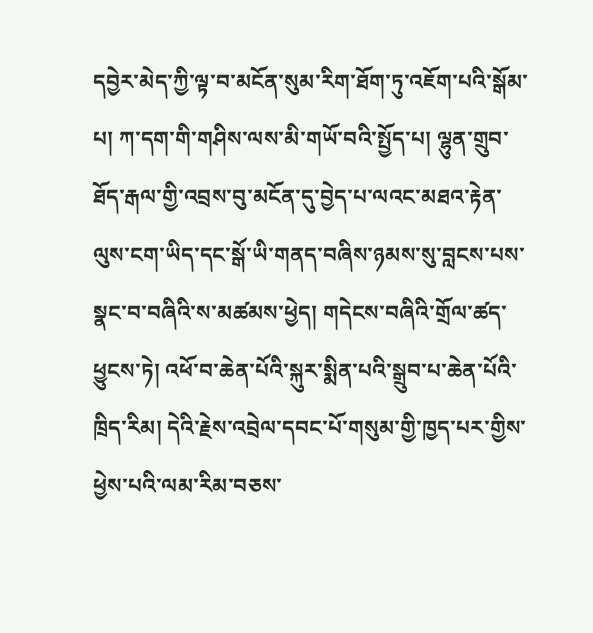དབྱེར་མེད་ཀྱི་ལྟ་བ་མངོན་སུམ་རིག་ཐོག་ཏུ་འཇོག་པའི་སྒོམ་པ། ཀ་དག་གི་གཤིས་ལས་མི་གཡོ་བའི་སྤྱོད་པ། ལྷུན་གྲུབ་ཐོད་རྒལ་གྱི་འབྲས་བུ་མངོན་དུ་བྱེད་པ་ལའང་མཐའ་རྟེན་ལུས་ངག་ཡིད་དང་སྒོ་ཡི་གནད་བཞིས་ཉམས་སུ་བླངས་པས་སྣང་བ་བཞིའི་ས་མཚམས་ཕྱེད། གདེངས་བཞིའི་གྲོལ་ཚད་ཕྱུངས་ཏེ། འཕོ་བ་ཆེན་པོའི་སྐུར་སྨིན་པའི་སྒྲུབ་པ་ཆེན་པོའི་ཁྲིད་རིམ། དེའི་རྗེས་འབྲེལ་དབང་པོ་གསུམ་གྱི་ཁྱད་པར་གྱིས་ཕྱེས་པའི་ལམ་རིམ་བཅས་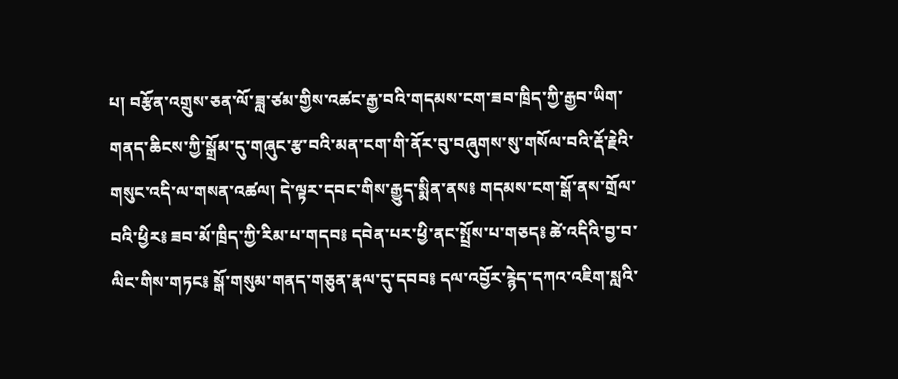པ། བརྩོན་འགྲུས་ཅན་ལོ་ཟླ་ཙམ་གྱིས་འཚང་རྒྱ་བའི་གདམས་ངག་ཟབ་ཁྲིད་ཀྱི་རྒྱབ་ཡིག་གནད་ཆིངས་ཀྱི་སྒྲོམ་དུ་གཞུང་རྩ་བའི་མན་ངག་གི་ནོར་བུ་བཞུགས་སུ་གསོལ་བའི་རྡོ་རྗེའི་གསུང་འདི་ལ་གསན་འཚལ། དེ་ལྟར་དབང་གིས་རྒྱུད་སྨིན་ནས༔ གདམས་ངག་སྒོ་ནས་གྲོལ་བའི་ཕྱིར༔ ཟབ་མོ་ཁྲིད་ཀྱི་རིམ་པ་གདབ༔ དབེན་པར་ཕྱི་ནང་སྤྲོས་པ་གཅད༔ ཚེ་འདིའི་བྱ་བ་ལིང་གིས་གཏང༔ སྒོ་གསུམ་གནད་གཅུན་རྣལ་དུ་དབབ༔ དལ་འབྱོར་རྙེད་དཀའ་འཇིག་སླའི་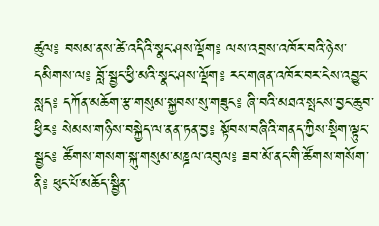ཚུལ༔ བསམ་ནས་ཚེ་འདིའི་སྣང་ཤས་ལྡོག༔ ལས་འབྲས་འཁོར་བའི་ཉེས་དམིགས་ལ༔ བློ་སྦྱང་ཕྱི་མའི་སྣང་ཤས་ལྡོག༔ རང་གཞན་འཁོར་བར་ངེས་འབྱུང་སླད༔ དཀོན་མཆོག་རྩ་གསུམ་སྐྱབས་སུ་གཟུང༔ ཞི་བའི་མཐའ་སྤངས་བྱང་ཆུབ་ཕྱིར༔ སེམས་གཉིས་བསྐྱེད་ལ་ནན་ཏན་བྱ༔ སྟོབས་བཞིའི་གནད་ཀྱིས་སྡིག་ལྟུང་སྦྱང༔ ཚོགས་གསག་སྐུ་གསུམ་མཎྜལ་འབུལ༔ ཟབ་མོ་ནང་གི་ཚོགས་གསོག་ནི༔ ཕུང་པོ་མཆོད་སྦྱིན་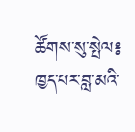ཚོགས་སུ་སྤེལ༔ ཁྱད་པར་བླ་མའི་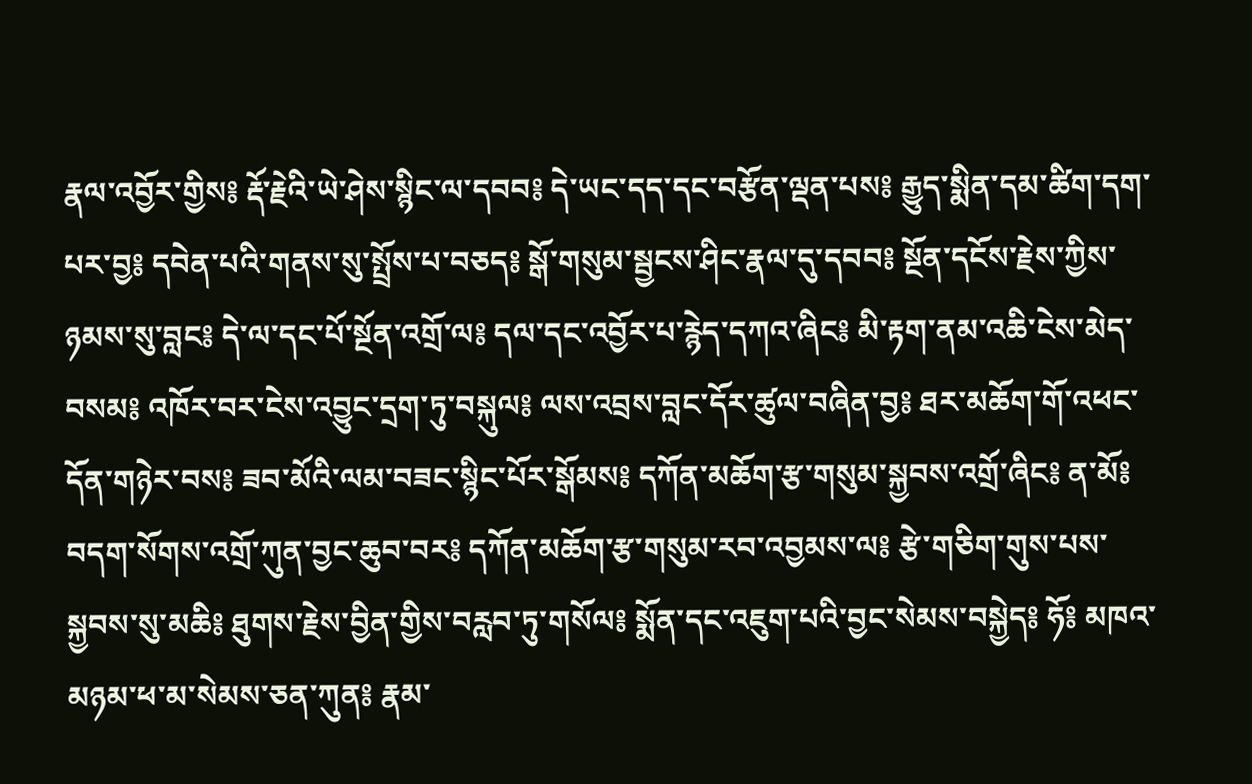རྣལ་འབྱོར་གྱིས༔ རྡོ་རྗེའི་ཡེ་ཤེས་སྙིང་ལ་དབབ༔ དེ་ཡང་དད་དང་བརྩོན་ལྡན་པས༔ རྒྱུད་སྨིན་དམ་ཚིག་དག་པར་བྱ༔ དབེན་པའི་གནས་སུ་སྤྲོས་པ་བཅད༔ སྒོ་གསུམ་སྦྱངས་ཤིང་རྣལ་དུ་དབབ༔ སྔོན་དངོས་རྗེས་ཀྱིས་ཉམས་སུ་བླང༔ དེ་ལ་དང་པོ་སྔོན་འགྲོ་ལ༔ དལ་དང་འབྱོར་པ་རྙེད་དཀའ་ཞིང༔ མི་རྟག་ནམ་འཆི་ངེས་མེད་བསམ༔ འཁོར་བར་ངེས་འབྱུང་དྲག་ཏུ་བསྐུལ༔ ལས་འབྲས་བླང་དོར་ཚུལ་བཞིན་བྱ༔ ཐར་མཆོག་གོ་འཕང་དོན་གཉེར་བས༔ ཟབ་མོའི་ལམ་བཟང་སྙིང་པོར་སྒོམས༔ དཀོན་མཆོག་རྩ་གསུམ་སྐྱབས་འགྲོ་ཞིང༔ ན་མོ༔ བདག་སོགས་འགྲོ་ཀུན་བྱང་ཆུབ་བར༔ དཀོན་མཆོག་རྩ་གསུམ་རབ་འབྱམས་ལ༔ རྩེ་གཅིག་གུས་པས་སྐྱབས་སུ་མཆི༔ ཐུགས་རྗེས་བྱིན་གྱིས་བརླབ་ཏུ་གསོལ༔ སྨོན་དང་འཇུག་པའི་བྱང་སེམས་བསྐྱེད༔ ཧོ༔ མཁའ་མཉམ་ཕ་མ་སེམས་ཅན་ཀུན༔ རྣམ་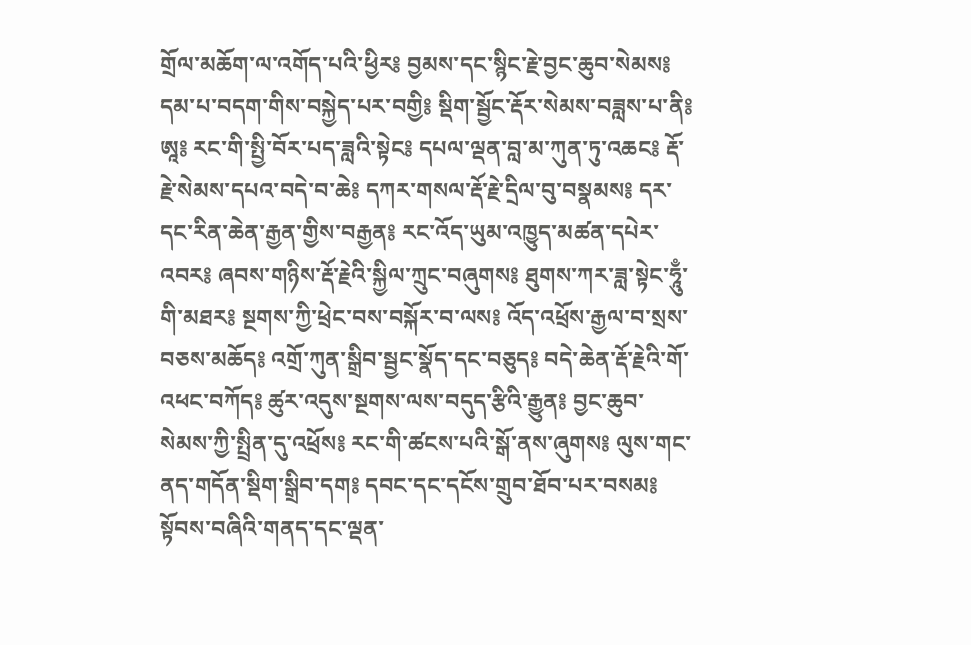གྲོལ་མཆོག་ལ་འགོད་པའི་ཕྱིར༔ བྱམས་དང་སྙིང་རྗེ་བྱང་ཆུབ་སེམས༔ དམ་པ་བདག་གིས་བསྐྱེད་པར་བགྱི༔ སྡིག་སྦྱོང་རྡོར་སེམས་བཟླས་པ་ནི༔ ཨཱ༔ རང་གི་སྤྱི་བོར་པད་ཟླའི་སྟེང༔ དཔལ་ལྡན་བླ་མ་ཀུན་ཏུ་འཆང༔ རྡོ་རྗེ་སེམས་དཔའ་བདེ་བ་ཆེ༔ དཀར་གསལ་རྡོ་རྗེ་དྲིལ་བུ་བསྣམས༔ དར་དང་རིན་ཆེན་རྒྱན་གྱིས་བརྒྱན༔ རང་འོད་ཡུམ་འཁྱུད་མཚན་དཔེར་འབར༔ ཞབས་གཉིས་རྡོ་རྗེའི་སྐྱིལ་ཀྲུང་བཞུགས༔ ཐུགས་ཀར་ཟླ་སྟེང་ཧཱུྃ་གི་མཐར༔ སྔགས་ཀྱི་ཕྲེང་བས་བསྐོར་བ་ལས༔ འོད་འཕྲོས་རྒྱལ་བ་སྲས་བཅས་མཆོད༔ འགྲོ་ཀུན་སྒྲིབ་སྦྱང་སྣོད་དང་བཅུད༔ བདེ་ཆེན་རྡོ་རྗེའི་གོ་འཕང་བཀོད༔ ཚུར་འདུས་སྔགས་ལས་བདུད་རྩིའི་རྒྱུན༔ བྱང་ཆུབ་སེམས་ཀྱི་སྤྲིན་དུ་འཕྲོས༔ རང་གི་ཚངས་པའི་སྒོ་ནས་ཞུགས༔ ལུས་གང་ནད་གདོན་སྡིག་སྒྲིབ་དག༔ དབང་དང་དངོས་གྲུབ་ཐོབ་པར་བསམ༔ སྟོབས་བཞིའི་གནད་དང་ལྡན་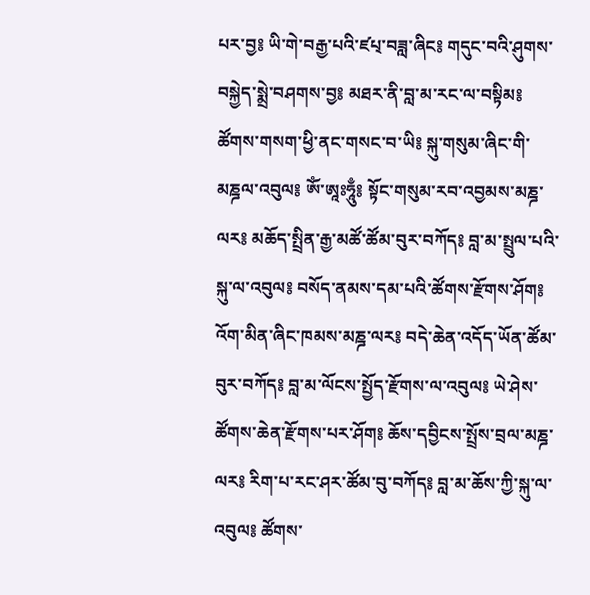པར་བྱ༔ ཡི་གེ་བརྒྱ་པའི་ཛཔ྄་བཟླ་ཞིང༔ གདུང་བའི་ཤུགས་བསྐྱེད་སྨྲེ་བཤགས་བྱ༔ མཐར་ནི་བླ་མ་རང་ལ་བསྟིམ༔ ཚོགས་གསག་ཕྱི་ནང་གསང་བ་ཡི༔ སྐུ་གསུམ་ཞིང་གི་མཎྜལ་འབུལ༔ ཨོཾ་ཨཱཿཧཱུྃ༔ སྟོང་གསུམ་རབ་འབྱམས་མཎྜ་ལར༔ མཆོད་སྤྲིན་རྒྱ་མཚོ་ཚོམ་བུར་བཀོད༔ བླ་མ་སྤྲུལ་པའི་སྐུ་ལ་འབུལ༔ བསོད་ནམས་དམ་པའི་ཚོགས་རྫོགས་ཤོག༔ འོག་མིན་ཞིང་ཁམས་མཎྜ་ལར༔ བདེ་ཆེན་འདོད་ཡོན་ཚོམ་བུར་བཀོད༔ བླ་མ་ལོངས་སྤྱོད་རྫོགས་ལ་འབུལ༔ ཡེ་ཤེས་ཚོགས་ཆེན་རྫོགས་པར་ཤོག༔ ཆོས་དབྱིངས་སྤྲོས་བྲལ་མཎྜ་ལར༔ རིག་པ་རང་ཤར་ཚོམ་བུ་བཀོད༔ བླ་མ་ཆོས་ཀྱི་སྐུ་ལ་འབུལ༔ ཚོགས་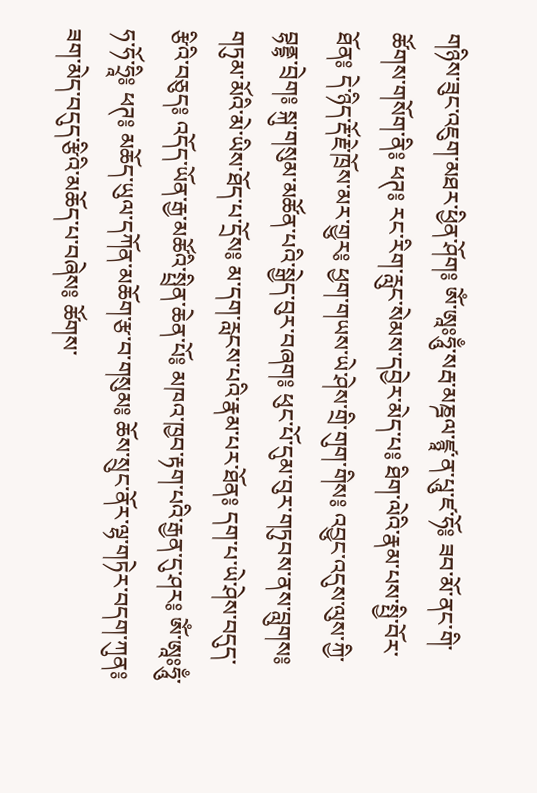གཉིས་ཟུང་འཇུག་མཐར་ཕྱིན་ཤོག༔ ཨོཾ་ཨཱཿཧཱུྃ་སརྦ་མཎྜལ་ཛྙཱ་ན་པཱུ་ཛ་ཧོ༔ ཟབ་མོ་ནང་གི་ཚོགས་གསོག་ནི༔ ཕཊ༔ རང་རིག་རླུང་སེམས་དབྱེར་མེད་པ༔ ཐིག་ལེའི་རྣམ་པས་སྤྱི་བོར་ཐོན༔ དེ་ཉིད་རྡོ་རྗེ་ཁྲོས་མར་གྱུར༔ ཕྱག་གཡས་ཡེ་ཤེས་གྲི་གུག་གིས༔ འབྱུང་འདུས་ལུས་ཀྱི་བྷནྡྷ་བྲེག༔ སྐུ་གསུམ་མཚོན་པའི་སྒྱེད་བུར་བཞག༔ ཕུང་པོ་དུམ་བུར་གཏུབས་ནས་བླུགས༔ གཏུམ་མོའི་མེ་ཡིས་ཐོད་པ་དྲོས༔ མ་དག་རླངས་པའི་རྣམ་པར་ཐོན༔ དག་པ་ཡེ་ཤེས་བདུད་རྩིའི་བཅུད༔ འདོད་ཡོན་རྒྱ་མཚོའི་སྤྲིན་ཆེན་པོ༔ མཁའ་ཁྱབ་རྟག་པའི་རྒྱན་དུ་ཤར༔ ཨོཾ་ཨཱཿཧཱུྃ་ཧ་ཧོ་ཧྲཱི༔ ཕཊ༔ མཆོད་ཡུལ་དཀོན་མཆོག་རྩ་བ་གསུམ༔ ཆོས་སྲུང་ནོར་ལྷ་གཏེར་བདག་ཀུན༔ ཟག་མེད་བདུད་རྩིའི་མཆོད་པ་བཞེས༔ ཚོགས་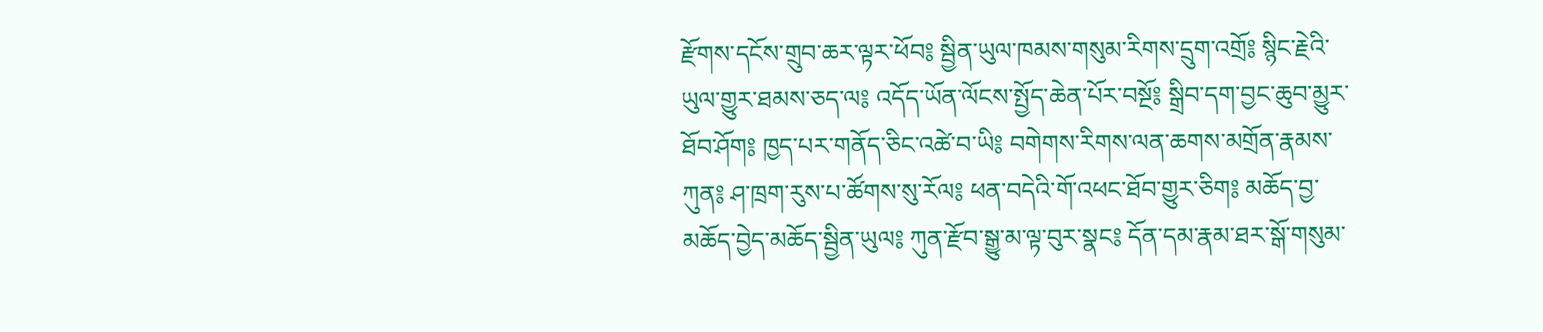རྫོགས་དངོས་གྲུབ་ཆར་ལྟར་ཕོབ༔ སྦྱིན་ཡུལ་ཁམས་གསུམ་རིགས་དྲུག་འགྲོ༔ སྙིང་རྗེའི་ཡུལ་གྱུར་ཐམས་ཅད་ལ༔ འདོད་ཡོན་ལོངས་སྤྱོད་ཆེན་པོར་བསྔོ༔ སྒྲིབ་དག་བྱང་ཆུབ་མྱུར་ཐོབ་ཤོག༔ ཁྱད་པར་གནོད་ཅིང་འཚེ་བ་ཡི༔ བགེགས་རིགས་ལན་ཆགས་མགྲོན་རྣམས་ཀུན༔ ཤ་ཁྲག་རུས་པ་ཚོགས་སུ་རོལ༔ ཕན་བདེའི་གོ་འཕང་ཐོབ་གྱུར་ཅིག༔ མཆོད་བྱ་མཆོད་བྱེད་མཆོད་སྦྱིན་ཡུལ༔ ཀུན་རྫོབ་སྒྱུ་མ་ལྟ་བུར་སྣང༔ དོན་དམ་རྣམ་ཐར་སྒོ་གསུམ་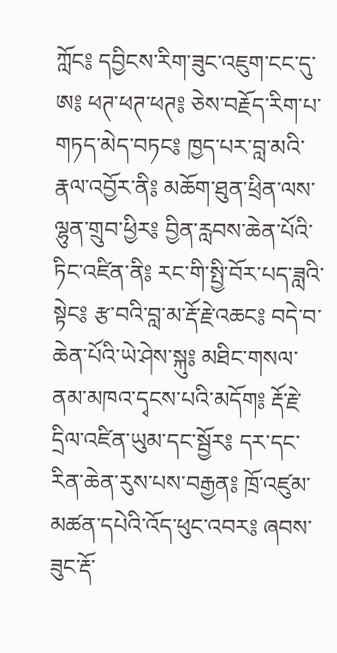ཀློང༔ དབྱིངས་རིག་ཟུང་འཇུག་ངང་དུ་ཨ༔ ཕཊ་ཕཊ་ཕཊ༔ ཅེས་བརྗོད་རིག་པ་གཏད་མེད་བཏང༔ ཁྱད་པར་བླ་མའི་རྣལ་འབྱོར་ནི༔ མཆོག་ཐུན་ཕྲིན་ལས་ལྷུན་གྲུབ་ཕྱིར༔ བྱིན་རླབས་ཆེན་པོའི་ཏིང་འཛིན་ནི༔ རང་གི་སྤྱི་བོར་པད་ཟླའི་སྟེང༔ རྩ་བའི་བླ་མ་རྡོ་རྗེ་འཆང༔ བདེ་བ་ཆེན་པོའི་ཡེ་ཤེས་སྐུ༔ མཐིང་གསལ་ནམ་མཁའ་དྭངས་པའི་མདོག༔ རྡོ་རྗེ་དྲིལ་འཛིན་ཡུམ་དང་སྦྱོར༔ དར་དང་རིན་ཆེན་རུས་པས་བརྒྱན༔ ཁྲོ་འཛུམ་མཚན་དཔེའི་འོད་ཕུང་འབར༔ ཞབས་ཟུང་རྡོ་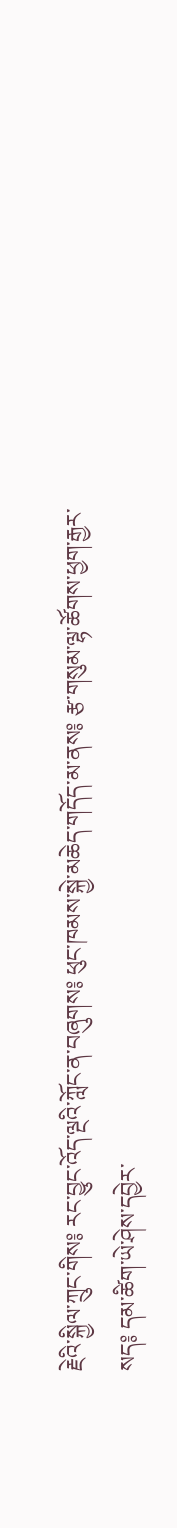རྗེའི་སྐྱིལ་ཀྲུང་གིས༔ རང་བྱུང་འོད་ལྔའི་ཀློང་ན་བཞུགས༔ ཕུང་ཁམས་སྐྱེ་མཆེད་གདོད་མ་ནས༔ རྩ་གསུམ་ལྷ་ཚོགས་ཕྱག་རྒྱར་སད༔ དམ་ཚིག་ཡེ་ཤེས་དབྱེར་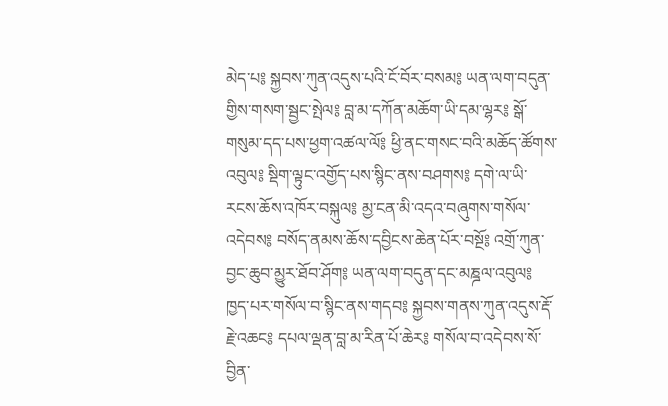མེད་པ༔ སྐྱབས་ཀུན་འདུས་པའི་ངོ་བོར་བསམ༔ ཡན་ལག་བདུན་གྱིས་གསག་སྦྱང་སྤེལ༔ བླ་མ་དཀོན་མཆོག་ཡི་དམ་ལྷར༔ སྒོ་གསུམ་དད་པས་ཕྱག་འཚལ་ལོ༔ ཕྱི་ནང་གསང་བའི་མཆོད་ཚོགས་འབུལ༔ སྡིག་ལྟུང་འགྱོད་པས་སྙིང་ནས་བཤགས༔ དགེ་ལ་ཡི་རངས་ཆོས་འཁོར་བསྐུལ༔ མྱ་ངན་མི་འདའ་བཞུགས་གསོལ་འདེབས༔ བསོད་ནམས་ཆོས་དབྱིངས་ཆེན་པོར་བསྔོ༔ འགྲོ་ཀུན་བྱང་ཆུབ་མྱུར་ཐོབ་ཤོག༔ ཡན་ལག་བདུན་དང་མཎྜལ་འབུལ༔ ཁྱད་པར་གསོལ་བ་སྙིང་ནས་གདབ༔ སྐྱབས་གནས་ཀུན་འདུས་རྡོ་རྗེ་འཆང༔ དཔལ་ལྡན་བླ་མ་རིན་པོ་ཆེར༔ གསོལ་བ་འདེབས་སོ་བྱིན་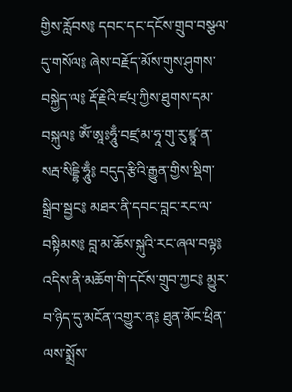གྱིས་རློབས༔ དབང་དང་དངོས་གྲུབ་བསྩལ་དུ་གསོལ༔ ཞེས་བརྗོད་མོས་གུས་ཤུགས་བསྐྱེད་ལ༔ རྡོ་རྗེའི་ཛཔ྄་ཀྱིས་ཐུགས་དམ་བསྐུལ༔ ཨོཾ་ཨཱཿཧཱུྃ་བཛྲ་མ་ཧཱ་གུ་རུ་ཛྙཱ་ན་སརྦ་སིདྡྷི་ཧཱུྃ༔ བདུད་རྩིའི་རྒྱུན་གྱིས་སྡིག་སྒྲིབ་སྦྱང༔ མཐར་ནི་དབང་བླང་རང་ལ་བསྟིམས༔ བླ་མ་ཆོས་སྐུའི་རང་ཞལ་བལྟ༔ འདིས་ནི་མཆོག་གི་དངོས་གྲུབ་ཀྱང༔ མྱུར་བ་ཉིད་དུ་མངོན་འགྱུར་ན༔ ཐུན་མོང་ཕྲིན་ལས་སྨྲོས་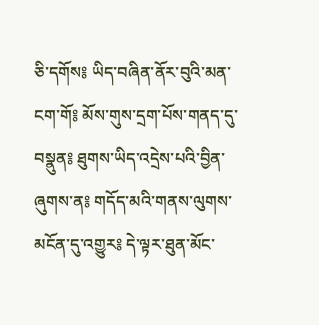ཅི་དགོས༔ ཡིད་བཞིན་ནོར་བུའི་མན་ངག་གོ༔ མོས་གུས་དྲག་པོས་གནད་དུ་བསྣུན༔ ཐུགས་ཡིད་འདྲེས་པའི་བྱིན་ཞུགས་ན༔ གདོད་མའི་གནས་ལུགས་མངོན་དུ་འགྱུར༔ དེ་ལྟར་ཐུན་མོང་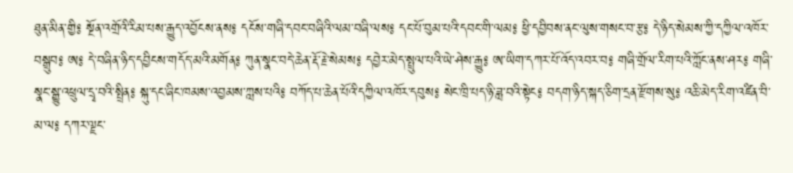ཐུན་མིན་གྱི༔ སྔོན་འགྲོའི་རིམ་པས་རྒྱུད་འབྱོངས་ནས༔ དངོས་གཞི་དབང་བཞིའི་ལམ་བཞི་ལས༔ དང་པོ་བུམ་པའི་དབང་གི་ལམ༔ ཕྱི་དབྱིབས་ནང་ལུས་གསང་བ་རྩ༔ དེ་ཉིད་སེམས་ཀྱི་དཀྱིལ་འཁོར་བསྒྲུབ༔ ཨ༔ དེ་བཞིན་ཉིད་དབྱིངས་གདོད་མའི་མགོན༔ ཀུན་སྣང་བདེ་ཆེན་རྡོ་རྗེ་སེམས༔ དབྱེར་མེད་སྤྲུལ་པའི་ཡེ་ཤེས་རྒྱུ༔ ཨ་ཡིག་དཀར་པོ་འོད་འབར་བ༔ གཞི་གྲོལ་རིག་པའི་ཀློང་ནས་ཤར༔ གཞི་སྣང་སྒྱུ་འཕྲུལ་དྲྭ་བའི་སྤྲིན༔ སྐུ་དང་ཞིང་ཁམས་འབྱམས་ཀླས་པའི༔ བཀོད་པ་ཆེན་པོའི་དཀྱིལ་འཁོར་དབུས༔ སེང་ཁྲི་པད་ཉི་ཟླ་བའི་སྟེང༔ བདག་ཉིད་སྐད་ཅིག་དྲན་རྫོགས་སུ༔ འཆི་མེད་རིག་འཛིན་བི་མ་ལ༔ དཀར་ལྗང་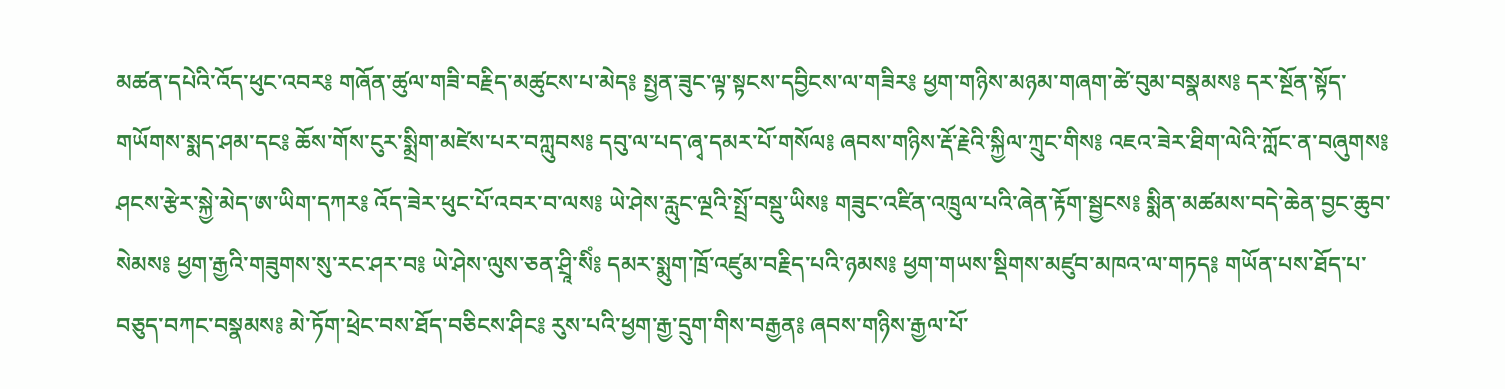མཚན་དཔེའི་འོད་ཕུང་འབར༔ གཞོན་ཚུལ་གཟི་བརྗིད་མཚུངས་པ་མེད༔ སྤྱན་ཟུང་ལྟ་སྟངས་དབྱིངས་ལ་གཟིར༔ ཕྱག་གཉིས་མཉམ་གཞག་ཚེ་བུམ་བསྣམས༔ དར་སྔོན་སྟོད་གཡོགས་སྨད་ཤམ་དང༔ ཆོས་གོས་ངུར་སྨྲིག་མཛེས་པར་བཀླུབས༔ དབུ་ལ་པད་ཞྭ་དམར་པོ་གསོལ༔ ཞབས་གཉིས་རྡོ་རྗེའི་སྐྱིལ་ཀྲུང་གིས༔ འཇའ་ཟེར་ཐིག་ལེའི་ཀློང་ན་བཞུགས༔ ཤངས་རྩེར་སྐྱེ་མེད་ཨ་ཡིག་དཀར༔ འོད་ཟེར་ཕུང་པོ་འབར་བ་ལས༔ ཡེ་ཤེས་རླུང་ལྔའི་སྤྲོ་བསྡུ་ཡིས༔ གཟུང་འཛིན་འཁྲུལ་པའི་ཞེན་རྟོག་སྦྱངས༔ སྨིན་མཚམས་བདེ་ཆེན་བྱང་ཆུབ་སེམས༔ ཕྱག་རྒྱའི་གཟུགས་སུ་རང་ཤར་བ༔ ཡེ་ཤེས་ལུས་ཅན་ཤྲཱི་སིཾ༔ དམར་སྨུག་ཁྲོ་འཛུམ་བརྗིད་པའི་ཉམས༔ ཕྱག་གཡས་སྡིགས་མཛུབ་མཁའ་ལ་གཏད༔ གཡོན་པས་ཐོད་པ་བཅུད་བཀང་བསྣམས༔ མེ་ཏོག་ཕྲེང་བས་ཐོད་བཅིངས་ཤིང༔ རུས་པའི་ཕྱག་རྒྱ་དྲུག་གིས་བརྒྱན༔ ཞབས་གཉིས་རྒྱལ་པོ་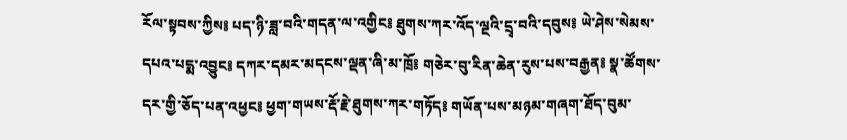རོལ་སྟབས་ཀྱིས༔ པད་ཉི་ཟླ་བའི་གདན་ལ་འགྱིང༔ ཐུགས་ཀར་འོད་ལྔའི་དྲྭ་བའི་དབུས༔ ཡེ་ཤེས་སེམས་དཔའ་པདྨ་འབྱུང༔ དཀར་དམར་མདངས་ལྡན་ཞི་མ་ཁྲོ༔ གཅེར་བུ་རིན་ཆེན་རུས་པས་བརྒྱན༔ སྣ་ཚོགས་དར་གྱི་ཅོད་པན་འཕྱང༔ ཕྱག་གཡས་རྡོ་རྗེ་ཐུགས་ཀར་གཏོད༔ གཡོན་པས་མཉམ་གཞག་ཐོད་བུམ་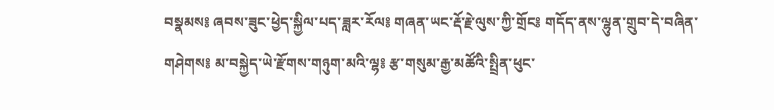བསྣམས༔ ཞབས་ཟུང་ཕྱེད་སྐྱིལ་པད་ཟླར་རོལ༔ གཞན་ཡང་རྡོ་རྗེ་ལུས་ཀྱི་གྲོང༔ གདོད་ནས་ལྷུན་གྲུབ་དེ་བཞིན་གཤེགས༔ མ་བསྐྱེད་ཡེ་རྫོགས་གཉུག་མའི་ལྷ༔ རྩ་གསུམ་རྒྱ་མཚོའི་སྤྲིན་ཕུང་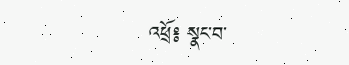འཕྲོ༔ སྣང་བ་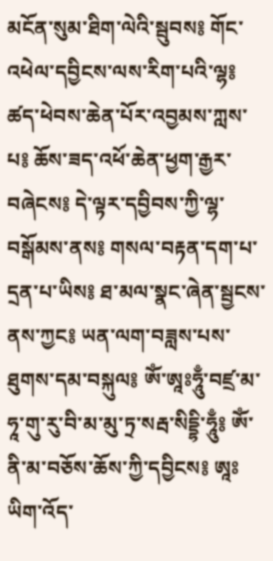མངོན་སུམ་ཐིག་ལེའི་སྦུབས༔ གོང་འཕེལ་དབྱིངས་ལས་རིག་པའི་ལྷ༔ ཚད་ཕེབས་ཆེན་པོར་འབྱམས་ཀླས་པ༔ ཆོས་ཟད་འཕོ་ཆེན་ཕྱག་རྒྱར་བཞེངས༔ དེ་ལྟར་དབྱིབས་ཀྱི་ལྷ་བསྒོམས་ནས༔ གསལ་བརྟན་དག་པ་དྲན་པ་ཡིས༔ ཐ་མལ་སྣང་ཞེན་སྦྱངས་ནས་ཀྱང༔ ཡན་ལག་བཟླས་པས་ཐུགས་དམ་བསྐུལ༔ ཨོཾ་ཨཱཿཧཱུྃ་བཛྲ་མ་ཧཱ་གུ་རུ་བི་མ་མུ་ཏྲ་སརྦ་སིདྡྷི་ཧཱུྃ༔ ཨོཾ་ནི་མ་བཅོས་ཆོས་ཀྱི་དབྱིངས༔ ཨཱཿཡིག་འོད་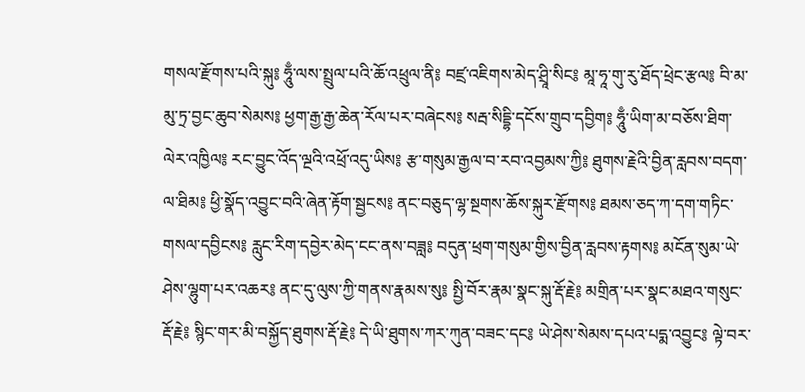གསལ་རྫོགས་པའི་སྐུ༔ ཧཱུྃ་ལས་སྤྲུལ་པའི་ཆོ་འཕྲུལ་ནི༔ བཛྲ་འཇིགས་མེད་ཤྲཱི་སིང༔ མཱ་ཧཱ་གུ་རུ་ཐོད་ཕྲེང་རྩལ༔ བི་མ་མུ་ཏྲ་བྱང་ཆུབ་སེམས༔ ཕྱག་རྒྱ་རྒྱ་ཆེན་རོལ་པར་བཞེངས༔ སརྦ་སིདྡྷི་དངོས་གྲུབ་དབྱིག༔ ཧཱུྃ་ཡིག་མ་བཅོས་ཐིག་ལེར་འཁྱིལ༔ རང་བྱུང་འོད་ལྔའི་འཕྲོ་འདུ་ཡིས༔ རྩ་གསུམ་རྒྱལ་བ་རབ་འབྱམས་ཀྱི༔ ཐུགས་རྗེའི་བྱིན་རླབས་བདག་ལ་ཐིམ༔ ཕྱི་སྣོད་འབྱུང་བའི་ཞེན་རྟོག་སྦྱངས༔ ནང་བཅུད་ལྷ་སྔགས་ཆོས་སྐུར་རྫོགས༔ ཐམས་ཅད་ཀ་དག་གཏིང་གསལ་དབྱིངས༔ རླུང་རིག་དབྱེར་མེད་ངང་ནས་བཟླ༔ བདུན་ཕྲག་གསུམ་གྱིས་བྱིན་རླབས་རྟགས༔ མངོན་སུམ་ཡེ་ཤེས་ལྷུག་པར་འཆར༔ ནང་དུ་ལུས་ཀྱི་གནས་རྣམས་སུ༔ སྤྱི་བོར་རྣམ་སྣང་སྐུ་རྡོ་རྗེ༔ མགྲིན་པར་སྣང་མཐའ་གསུང་རྡོ་རྗེ༔ སྙིང་གར་མི་བསྐྱོད་ཐུགས་རྡོ་རྗེ༔ དེ་ཡི་ཐུགས་ཀར་ཀུན་བཟང་དང༔ ཡེ་ཤེས་སེམས་དཔའ་པདྨ་འབྱུང༔ ལྟེ་བར་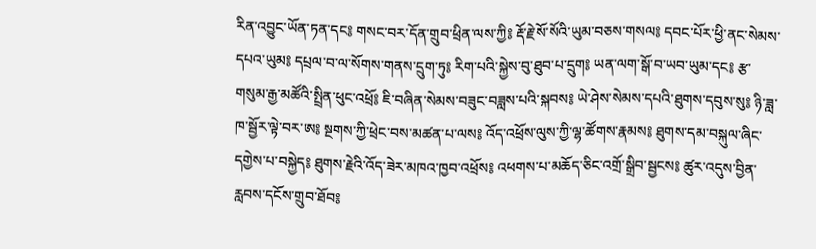རིན་འབྱུང་ཡོན་ཏན་དང༔ གསང་བར་དོན་གྲུབ་ཕྲིན་ལས་ཀྱི༔ རྡོ་རྗེ་སོ་སོའི་ཡུམ་བཅས་གསལ༔ དབང་པོར་ཕྱི་ནང་སེམས་དཔའ་ཡུམ༔ དཔྲལ་བ་ལ་སོགས་གནས་དྲུག་ཏུ༔ རིག་པའི་སྐྱེས་བུ་ཐུབ་པ་དྲུག༔ ཡན་ལག་སྒོ་བ་ཡབ་ཡུམ་དང༔ རྩ་གསུམ་རྒྱ་མཚོའི་སྤྲིན་ཕུང་འཕྲོ༔ ཇི་བཞིན་སེམས་བཟུང་བཟླས་པའི་སྐབས༔ ཡེ་ཤེས་སེམས་དཔའི་ཐུགས་དབུས་སུ༔ ཉི་ཟླ་ཁ་སྦྱོར་ལྟེ་བར་ཨ༔ སྔགས་ཀྱི་ཕྲེང་བས་མཚན་པ་ལས༔ འོད་འཕྲོས་ལུས་ཀྱི་ལྷ་ཚོགས་རྣམས༔ ཐུགས་དམ་བསྐུལ་ཞིང་དགྱེས་པ་བསྐྱེད༔ ཐུགས་རྗེའི་འོད་ཟེར་མཁའ་ཁྱབ་འཕྲོས༔ འཕགས་པ་མཆོད་ཅིང་འགྲོ་སྒྲིབ་སྦྱངས༔ ཚུར་འདུས་བྱིན་རླབས་དངོས་གྲུབ་ཐོབ༔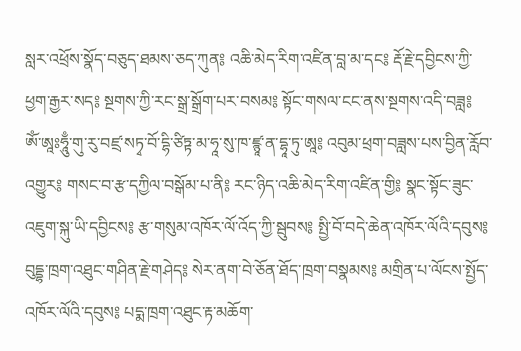སླར་འཕྲོས་སྣོད་བཅུད་ཐམས་ཅད་ཀུན༔ འཆི་མེད་རིག་འཛིན་བླ་མ་དང༔ རྡོ་རྗེ་དབྱིངས་ཀྱི་ཕྱག་རྒྱར་སད༔ སྔགས་ཀྱི་རང་སྒྲ་སྒྲོག་པར་བསམ༔ སྟོང་གསལ་ངང་ནས་སྔགས་འདི་བཟླ༔ ཨོཾ་ཨཱཿཧཱུྃ་གུ་རུ་བཛྲ་སཏྭ་བོ་དྷི་ཙིཏྟ་མ་ཧཱ་སུ་ཁ་ཛྙཱ་ན་དྷཱ་ཏུ་ཨཱ༔ འབུམ་ཕྲག་བཟླས་པས་བྱིན་རློབ་འགྱུར༔ གསང་བ་རྩ་དཀྱིལ་བསྒོམ་པ་ནི༔ རང་ཉིད་འཆི་མེད་རིག་འཛིན་གྱི༔ སྣང་སྟོང་ཟུང་འཇུག་སྐུ་ཡི་དབྱིངས༔ རྩ་གསུམ་འཁོར་ལོ་འོད་ཀྱི་སྦུབས༔ སྤྱི་བོ་བདེ་ཆེན་འཁོར་ལོའི་དབུས༔ བུདྡྷ་ཁྲག་འཐུང་གཤིན་རྗེ་གཤེད༔ སེར་ནག་བེ་ཅོན་ཐོད་ཁྲག་བསྣམས༔ མགྲིན་པ་ལོངས་སྤྱོད་འཁོར་ལོའི་དབུས༔ པདྨ་ཁྲག་འཐུང་རྟ་མཆོག་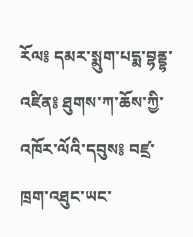རོལ༔ དམར་སྨུག་པདྨ་བྷནྡྷ་འཛིན༔ ཐུགས་ཀ་ཆོས་ཀྱི་འཁོར་ལོའི་དབུས༔ བཛྲ་ཁྲག་འཐུང་ཡང་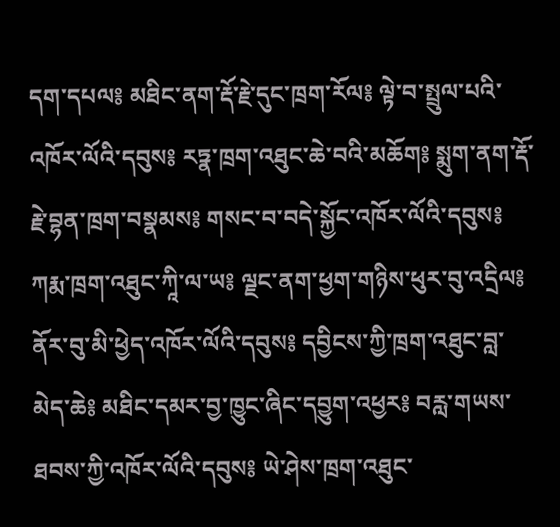དག་དཔལ༔ མཐིང་ནག་རྡོ་རྗེ་དུང་ཁྲག་རོལ༔ ལྟེ་བ་སྤྲུལ་པའི་འཁོར་ལོའི་དབུས༔ རཏྣ་ཁྲག་འཐུང་ཆེ་བའི་མཆོག༔ སྨུག་ནག་རྡོ་རྗེ་བྷན་ཁྲག་བསྣམས༔ གསང་བ་བདེ་སྐྱོང་འཁོར་ལོའི་དབུས༔ ཀརྨ་ཁྲག་འཐུང་ཀཱི་ལ་ཡ༔ ལྗང་ནག་ཕྱག་གཉིས་ཕུར་བུ་འདྲིལ༔ ནོར་བུ་མི་ཕྱེད་འཁོར་ལོའི་དབུས༔ དབྱིངས་ཀྱི་ཁྲག་འཐུང་བླ་མེད་ཆེ༔ མཐིང་དམར་བྱ་ཁྱུང་ཞིང་དབྱུག་འཕྱར༔ བརླ་གཡས་ཐབས་ཀྱི་འཁོར་ལོའི་དབུས༔ ཡེ་ཤེས་ཁྲག་འཐུང་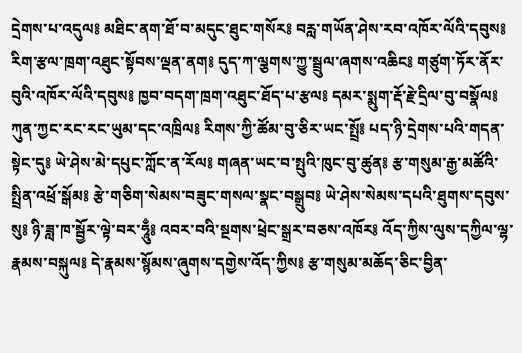དྲེགས་པ་འདུལ༔ མཐིང་ནག་ཐོ་བ་མདུང་ཐུང་གསོར༔ བརླ་གཡོན་ཤེས་རབ་འཁོར་ལོའི་དབུས༔ རིག་རྩལ་ཁྲག་འཐུང་སྟོབས་ལྡན་ནག༔ དུད་ཀ་ལྕགས་ཀྱུ་སྦྲུལ་ཞགས་འཆིང༔ གཙུག་ཏོར་ནོར་བུའི་འཁོར་ལོའི་དབུས༔ ཁྱབ་བདག་ཁྲག་འཐུང་ཐོད་པ་རྩལ༔ དམར་སྨུག་རྡོ་རྗེ་དྲིལ་བུ་བསྣོལ༔ ཀུན་ཀྱང་རང་རང་ཡུམ་དང་འཁྲིལ༔ རིགས་ཀྱི་ཚོམ་བུ་ཅིར་ཡང་སྤྲོ༔ པད་ཉི་དྲེགས་པའི་གདན་སྟེང་དུ༔ ཡེ་ཤེས་མེ་དཔུང་ཀློང་ན་རོལ༔ གཞན་ཡང་བ་སྤུའི་ཁུང་བུ་ཚུན༔ རྩ་གསུམ་རྒྱ་མཚོའི་སྤྲིན་འཕྲོ་སྒོམ༔ རྩེ་གཅིག་སེམས་བཟུང་གསལ་སྣང་བསྒྲུབ༔ ཡེ་ཤེས་སེམས་དཔའི་ཐུགས་དབུས་སུ༔ ཉི་ཟླ་ཁ་སྦྱོར་ལྟེ་བར་ཧཱུྃ༔ འབར་བའི་སྔགས་ཕྲེང་སྒྲར་བཅས་འཁོར༔ འོད་ཀྱིས་ལུས་དཀྱིལ་ལྷ་རྣམས་བསྐུལ༔ དེ་རྣམས་སྙོམས་ཞུགས་དགྱེས་འོད་ཀྱིས༔ རྩ་གསུམ་མཆོད་ཅིང་བྱིན་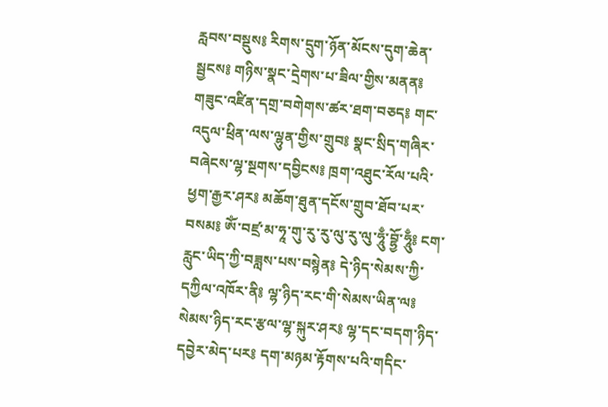རླབས་བསྡུས༔ རིགས་དྲུག་ཉོན་མོངས་དུག་ཆེན་སྦྱངས༔ གཉིས་སྣང་དྲེགས་པ་ཟིལ་གྱིས་མནན༔ གཟུང་འཛིན་དགྲ་བགེགས་ཚར་ཐག་བཅད༔ གང་འདུལ་ཕྲིན་ལས་ལྷུན་གྱིས་གྲུབ༔ སྣང་སྲིད་གཞིར་བཞེངས་ལྷ་སྔགས་དབྱིངས༔ ཁྲག་འཐུང་རོལ་པའི་ཕྱག་རྒྱར་ཤར༔ མཆོག་ཐུན་དངོས་གྲུབ་ཐོབ་པར་བསམ༔ ཨོཾ་བཛྲ་མ་ཧཱ་གུ་རུ་རུ་ལུ་རུ་ལུ་ཧཱུྃ་བྷྱོ་ཧཱུྃ༔ ངག་རླུང་ཡིད་ཀྱི་བཟླས་པས་བསྙེན༔ དེ་ཉིད་སེམས་ཀྱི་དཀྱིལ་འཁོར་ནི༔ ལྷ་ཉིད་རང་གི་སེམས་ཡིན་ལ༔ སེམས་ཉིད་རང་རྩལ་ལྷ་སྐུར་ཤར༔ ལྷ་དང་བདག་ཉིད་དབྱེར་མེད་པར༔ དག་མཉམ་རྟོགས་པའི་གདིང་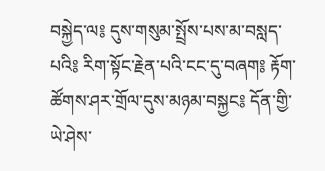བསྐྱེད་ལ༔ དུས་གསུམ་སྤྲོས་པས་མ་བསླད་པའི༔ རིག་སྟོང་རྗེན་པའི་ངང་དུ་བཞག༔ རྟོག་ཚོགས་ཤར་གྲོལ་དུས་མཉམ་བསྐྱང༔ དོན་གྱི་ཡེ་ཤེས་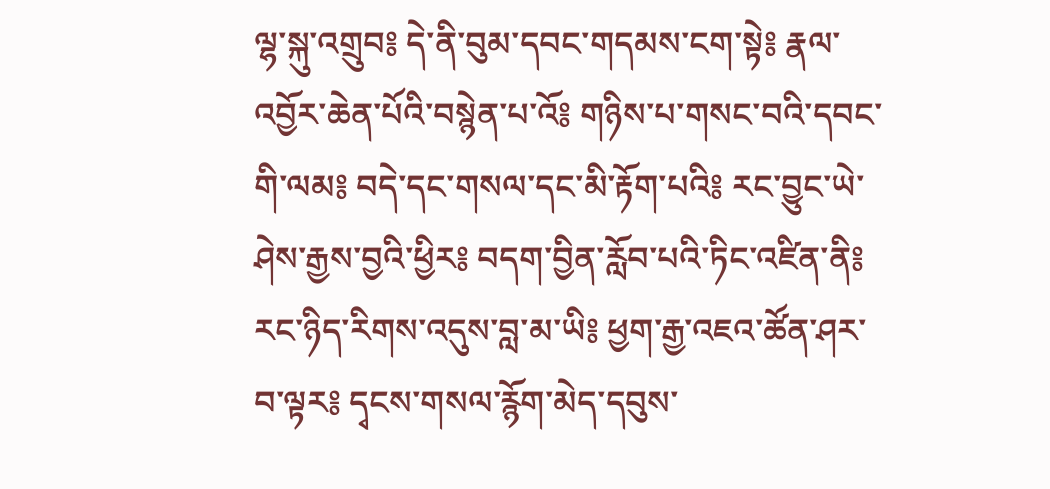ལྷ་སྐུ་འགྲུབ༔ དེ་ནི་བུམ་དབང་གདམས་ངག་སྟེ༔ རྣལ་འབྱོར་ཆེན་པོའི་བསྙེན་པ་འོ༔ གཉིས་པ་གསང་བའི་དབང་གི་ལམ༔ བདེ་དང་གསལ་དང་མི་རྟོག་པའི༔ རང་བྱུང་ཡེ་ཤེས་རྒྱས་བྱའི་ཕྱིར༔ བདག་བྱིན་རློབ་པའི་ཏིང་འཛིན་ནི༔ རང་ཉིད་རིགས་འདུས་བླ་མ་ཡི༔ ཕྱག་རྒྱ་འཇའ་ཚོན་ཤར་བ་ལྟར༔ དྭངས་གསལ་རྙོག་མེད་དབུས་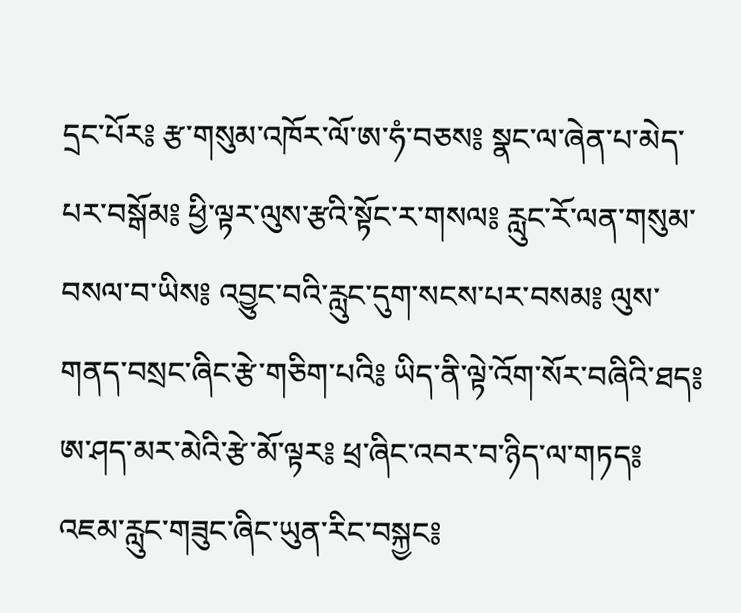དྲང་པོར༔ རྩ་གསུམ་འཁོར་ལོ་ཨ་ཧཾ་བཅས༔ སྣང་ལ་ཞེན་པ་མེད་པར་བསྒོམ༔ ཕྱི་ལྟར་ལུས་རྩའི་སྟོང་ར་གསལ༔ རླུང་རོ་ལན་གསུམ་བསལ་བ་ཡིས༔ འབྱུང་བའི་རླུང་དུག་སངས་པར་བསམ༔ ལུས་གནད་བསྲང་ཞིང་རྩེ་གཅིག་པའི༔ ཡིད་ནི་ལྟེ་འོག་སོར་བཞིའི་ཐད༔ ཨ་ཤད་མར་མེའི་རྩེ་མོ་ལྟར༔ ཕྲ་ཞིང་འབར་བ་ཉིད་ལ་གཏད༔ འཇམ་རླུང་གཟུང་ཞིང་ཡུན་རིང་བསྐྱང༔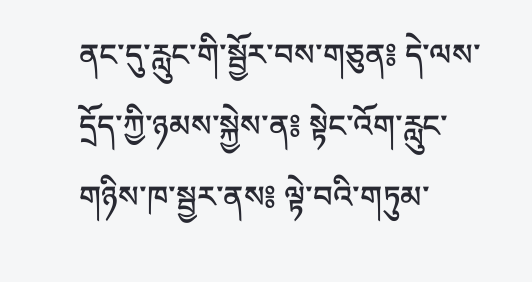ནང་དུ་རླུང་གི་སྦྱོར་བས་གཅུན༔ དེ་ལས་དྲོད་ཀྱི་ཉམས་སྐྱེས་ན༔ སྟེང་འོག་རླུང་གཉིས་ཁ་སྦྱར་ནས༔ ལྟེ་བའི་གཏུམ་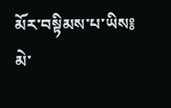མོར་བསྟིམས་པ་ཡིས༔ མེ་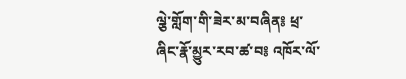ལྕེ་གློག་གི་ཟེར་མ་བཞིན༔ ཕྲ་ཞིང་རྣོ་མྱུར་རབ་ཚ་བ༔ འཁོར་ལོ་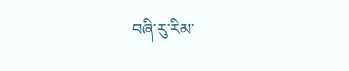བཞི་རུ་རིམ་